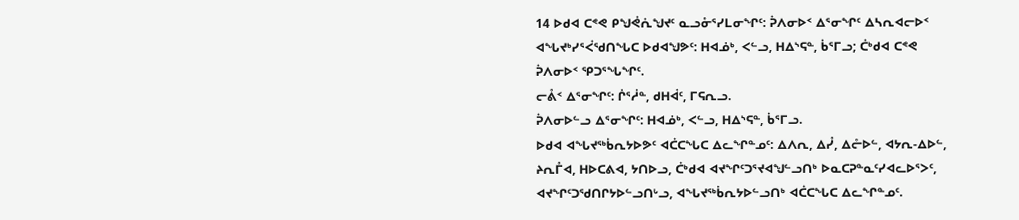14 ᐅᑯᐊ ᑕᕝᕙ ᑭᖑᕚᕇᖑᔪᑦ ᓇᓗᓁᕐᓯᒪᓂᖏᑦ: ᕉᐱᓂᐅᑉ ᐃᕐᓂᖏᑦ ᐃᓴᕆᐊᓕᐅᑉ ᐊᖓᔪᒃᓯᕐᐹᖁᑎᖓᑕ ᐅᑯᐊᖑᕗᑦ: ᕼᐊᓅᒃ, ᐸᓪᓗ, ᕼᐃᔅᕋᓐ, ᑳᕐᒥᓗ; ᑖᒃᑯᐊ ᑕᕝᕙ ᕉᐱᓂᐅᑉ ᕿᑐᕐᖓᖏᑦ.
ᓕᕔᑉ ᐃᕐᓂᖏᑦ: ᒌᕐᓲᓐ, ᑯᕼᐋᑦ, ᒥᕋᕆᓗ.
ᕉᐱᓂᐅᓪᓗ ᐃᕐᓂᖏᑦ: ᕼᐊᓅᒃ, ᐸᓪᓗ, ᕼᐃᔅᕋᓐ, ᑳᕐᒥᓗ.
ᐅᑯᐊ ᐊᖓᔪᖅᑳᕆᔭᐅᕗᑦ ᐊᑖᑕᖓᑕ ᐃᓚᖏᓐᓄᑦ: ᐃᐱᕆ, ᐃᓮ, ᐃᓔᐅᓪ, ᐊᔭᕆ-ᐃᐅᓪ, ᔨᕆᒤᐊ, ᕼᐅᑕᕕᐊ, ᔭᑎᐅᓗ, ᑖᒃᑯᐊ ᐊᔪᖏᑦᑐᕐᔪᐊᖑᓪᓗᑎᒃ ᐅᓇᑕᕈᓐᓇᑦᓯᐊᓚᐅᕐᐳᑦ, ᐊᔪᖏᑦᑐᖁᑎᒋᔭᐅᓪᓗᑎᒡᓗ, ᐊᖓᔪᖅᑳᕆᔭᐅᓪᓗᑎᒃ ᐊᑖᑕᖓᑕ ᐃᓚᖏᓐᓄᑦ.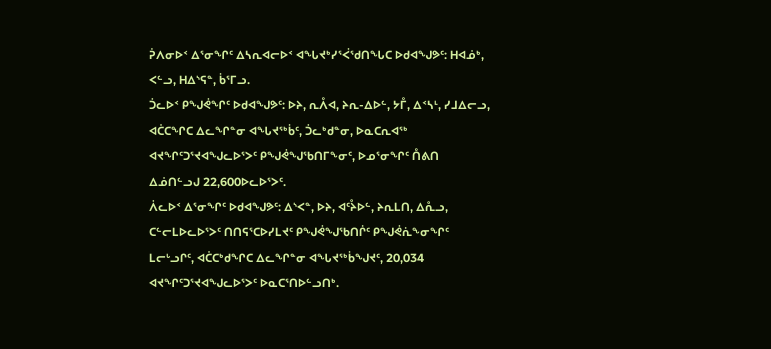ᕉᐱᓂᐅᑉ ᐃᕐᓂᖏᑦ ᐃᓴᕆᐊᓕᐅᑉ ᐊᖓᔪᒃᓯᕐᐹᖁᑎᖓᑕ ᐅᑯᐊᖑᕗᑦ: ᕼᐊᓅᒃ, ᐸᓪᓗ, ᕼᐃᔅᕋᓐ, ᑳᕐᒥᓗ.
ᑑᓚᐅᑉ ᑭᖑᕚᖏᑦ ᐅᑯᐊᖑᕗᑦ: ᐅᔨ, ᕆᐰᐊ, ᔨᕆ-ᐃᐅᓪ, ᔭᒤ, ᐃᑉᓴᒻ, ᓯᒧᐃᓕᓗ, ᐊᑖᑕᖏᑕ ᐃᓚᖏᓐᓂ ᐊᖓᔪᖅᑳᑦ, ᑑᓚᒃᑯᓐᓂ, ᐅᓇᑕᕆᐊᖅ ᐊᔪᖏᑦᑐᕐᔪᐊᖑᓚᐅᕐᐳᑦ ᑭᖑᕚᖑᖃᑎᒥᖕᓂᑦ, ᐅᓄᕐᓂᖏᑦ ᑍᕕᑎ ᐃᓅᑎᓪᓗᒍ 22,600ᐅᓚᐅᕐᐳᑦ.
ᐲᓚᐅᑉ ᐃᕐᓂᖏᑦ ᐅᑯᐊᖑᕗᑦ: ᐃᔅᐸᓐ, ᐅᔨ, ᐊᑦᔧᐅᓪ, ᔨᕆᒪᑎ, ᐃᕅᓗ, ᑕᓪᓕᒪᐅᓚᐅᕐᐳᑦ ᑎᑎᕋᕐᑕᐅᓯᒪᔪᑦ ᑭᖑᕚᖑᖃᑎᒌᑦ ᑭᖑᕚᕇᖕᓂᖏᑦ ᒪᓕᒡᓗᒋᑦ, ᐊᑖᑕᒃᑯᖏᑕ ᐃᓚᖏᓐᓂ ᐊᖓᔪᖅᑳᖑᔪᑦ, 20,034 ᐊᔪᖏᑦᑐᕐᔪᐊᖑᓚᐅᕐᐳᑦ ᐅᓇᑕᕐᑎᐅᓪᓗᑎᒃ.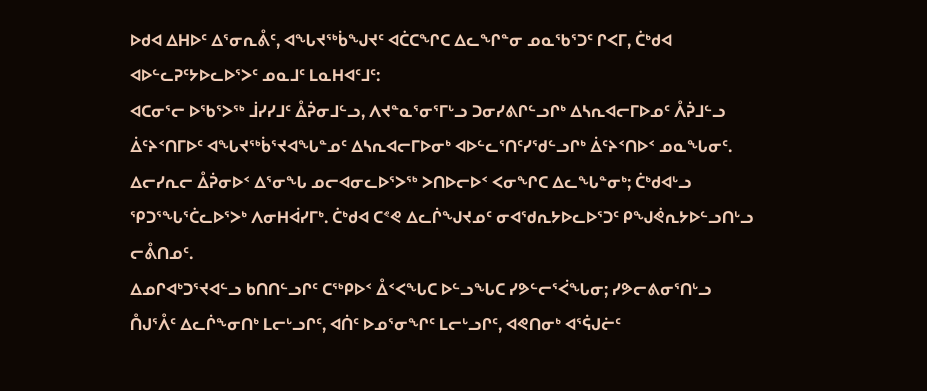ᐅᑯᐊ ᐃᕼᐅᑦ ᐃᕐᓂᕆᕔᑦ, ᐊᖓᔪᖅᑳᖑᔪᑦ ᐊᑖᑕᖏᑕ ᐃᓚᖏᓐᓂ ᓄᓇᖃᕐᑐᑦ ᒋᐸᒥ, ᑖᒃᑯᐊ ᐊᐅᓪᓚᕈᑦᔭᐅᓚᐅᕐᐳᑦ ᓄᓇᒧᑦ ᒪᓇᕼᐊᑦᒧᑦ:
ᐊᑕᓂᕐᓕ ᐅᖃᕐᐳᖅ ᒨᓯᓯᒧᑦ ᐂᕉᓂᒧᓪᓗ, ᐱᔪᓐᓇᕐᓂᕐᒥᒡᓗ ᑐᓂᓯᕕᒋᓪᓗᒋᒃ ᐃᓴᕆᐊᓕᒥᐅᓄᑦ ᐰᕉᒧᓪᓗ ᐄᑦᔨᑉᑎᒥᐅᑦ ᐊᖓᔪᖅᑳᕐᔪᐊᖓᓐᓄᑦ ᐃᓴᕆᐊᓕᒥᐅᓂᒃ ᐊᐅᓪᓚᕐᑎᑦᓯᖁᓪᓗᒋᒃ ᐄᑦᔨᑉᑎᐅᑉ ᓄᓇᖓᓂᑦ.
ᐃᓕᓯᕆᓕ ᐂᕉᓂᐅᑉ ᐃᕐᓂᖓ ᓄᓕᐊᓂᓚᐅᕐᐳᖅ ᐳᑎᐅᓕᐅᑉ ᐸᓂᖏᑕ ᐃᓚᖓᓐᓂᒃ; ᑖᒃᑯᐊᒡᓗ ᕿᑐᕐᖓᕐᑖᓚᐅᕐᐳᒃ ᐱᓂᕼᐋᓯᒥᒃ. ᑖᒃᑯᐊ ᑕᕝᕙ ᐃᓚᒌᖑᔪᓄᑦ ᓂᐊᖁᕆᔭᐅᓚᐅᕐᑐᑦ ᑭᖑᕚᕆᔭᐅᓪᓗᑎᒡᓗ ᓕᕔᑎᓄᑦ.
ᐃᓄᒋᐊᒃᑐᕐᔪᐊᓪᓗ ᑲᑎᑎᓪᓗᒋᑦ ᑕᖅᑭᐅᑉ ᐂᑉᐸᖓᑕ ᐅᓪᓗᖓᑕ ᓯᕗᓪᓕᕐᐹᖓᓂ; ᓯᕗᓕᕕᓂᕐᑎᒡᓗ ᑍᒍᕐᐰᑦ ᐃᓚᒌᖕᓂᑎᒃ ᒪᓕᒡᓗᒋᑦ, ᐊᑏᑦ ᐅᓄᕐᓂᖏᑦ ᒪᓕᒡᓗᒋᑦ, ᐊᕙᑎᓂᒃ ᐊᕐᕌᒍᓖᑦ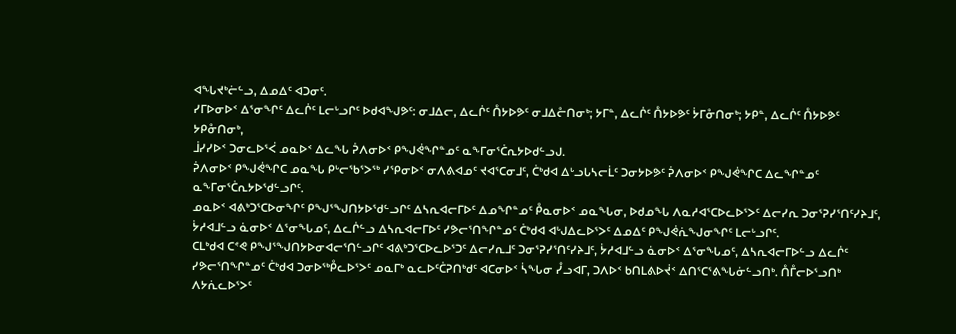ᐊᖓᔪᒃᓖᓪᓗ, ᐃᓄᐃᑦ ᐊᑐᓂᑦ.
ᓯᒥᐅᓂᐅᑉ ᐃᕐᓂᖏᑦ ᐃᓚᒌᑦ ᒪᓕᒡᓗᒋᑦ ᐅᑯᐊᖑᕗᑦ: ᓂᒧᐃᓕ, ᐃᓚᒌᑦ ᑍᔭᐅᕗᑦ ᓂᒧᐃᓔᑎᓂᒃ; ᔭᒥᓐ, ᐃᓚᒌᑦ ᑍᔭᐅᕗᑦ ᔮᒥᓁᑎᓂᒃ; ᔭᑭᓐ, ᐃᓚᒌᑦ ᑍᔭᐅᕗᑦ ᔭᑭᓁᑎᓂᒃ,
ᒨᓯᓯᐅᑉ ᑐᓂᓚᐅᕐᐹ ᓄᓇᐅᑉ ᐃᓚᖓ ᕉᐱᓂᐅᑉ ᑭᖑᕚᖏᓐᓄᑦ ᓇᖕᒥᓂᕐᑖᕆᔭᐅᑯᓪᓗᒍ.
ᕉᐱᓂᐅᑉ ᑭᖑᕚᖏᑕ ᓄᓇᖓ ᑭᒡᓕᖃᕐᐳᖅ ᓯᕿᓂᐅᑉ ᓂᐱᕕᐊᓄᑦ ᔪᐊᕐᑕᓂᒧᑦ, ᑖᒃᑯᐊ ᐃᒡᓗᒐᓴᓕᒫᑦ ᑐᓂᔭᐅᕗᑦ ᕉᐱᓂᐅᑉ ᑭᖑᕚᖏᑕ ᐃᓚᖏᓐᓄᑦ ᓇᖕᒥᓂᕐᑖᕆᔭᐅᖁᓪᓗᒋᑦ.
ᓄᓇᐅᑉ ᐊᕕᒃᑐᕐᑕᐅᓂᖏᑦ ᑭᖑᕐᖑᑎᔭᐅᖁᓪᓗᒋᑦ ᐃᓴᕆᐊᓕᒥᐅᑦ ᐃᓄᖏᓐᓄᑦ ᑬᓇᓂᐅᑉ ᓄᓇᖓᓂ, ᐅᑯᓄᖓ ᐱᓇᓱᐊᕐᑕᐅᓚᐅᕐᐳᑦ ᐃᓕᓯᕆ ᑐᓂᕐᕈᓯᕐᑎᑦᓯᔨᒧᑦ, ᔮᓱᐊᒧᓪᓗ ᓈᓂᐅᑉ ᐃᕐᓂᖓᓄᑦ, ᐃᓚᒌᓪᓗ ᐃᓴᕆᐊᓕᒥᐅᑦ ᓯᕗᓕᕐᑎᖏᓐᓄᑦ ᑖᒃᑯᐊ ᐊᒡᒍᐃᓚᐅᕐᐳᑦ ᐃᓄᐃᑦ ᑭᖑᕚᕇᖑᓂᖏᑦ ᒪᓕᒡᓗᒋᑦ.
ᑕᒪᒃᑯᐊ ᑕᕝᕙ ᑭᖑᕐᖑᑎᔭᐅᓂᐊᓕᕐᑎᓪᓗᒋᑦ ᐊᕕᒃᑐᕐᑕᐅᓚᐅᕐᑐᑦ ᐃᓕᓯᕆᒧᑦ ᑐᓂᕐᕈᓯᕐᑎᑦᓯᔨᒧᑦ, ᔮᓱᐊᒧᓪᓗ ᓈᓂᐅᑉ ᐃᕐᓂᖓᓄᑦ, ᐃᓴᕆᐊᓕᒥᐅᓪᓗ ᐃᓚᒌᑦ ᓯᕗᓕᕐᑎᖏᓐᓄᑦ ᑖᒃᑯᐊ ᑐᓂᐅᖅᑬᓚᐅᕐᐳᑦ ᓄᓇᒥᒃ ᓇᓚᐅᑦᑖᕈᑎᒃᑯᑦ ᐊᑕᓂᐅᑉ ᓵᖓᓂ ᓮᓗᐊᒥ, ᑐᐱᐅᑉ ᑲᑎᒪᕕᐅᔫᑉ ᐃᑎᕐᑕᕐᕕᖓᓃᓪᓗᑎᒃ. ᑍᒤᓕᐅᕐᓗᑎᒃ ᐱᔭᕇᓚᐅᕐᐳᑦ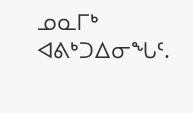ᓄᓇᒥᒃ ᐊᕕᒃᑐᐃᓂᖓᑦ.